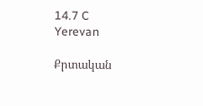14.7 C
Yerevan

Քրտական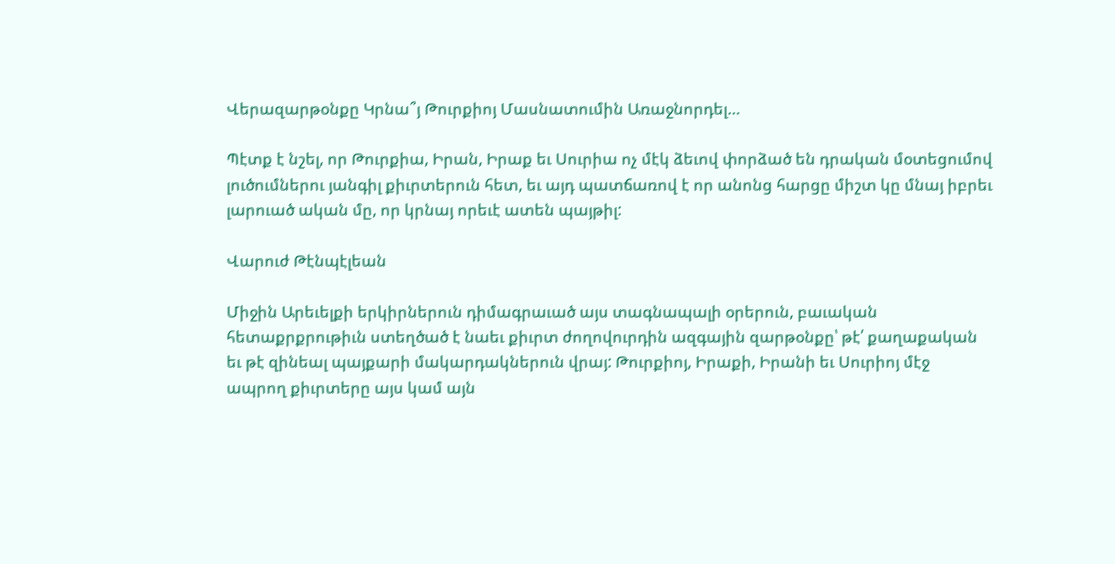Վերազարթօնքը Կրնա՞յ Թուրքիոյ Մասնատումին Առաջնորդել…

Պէտք է նշել, որ Թուրքիա, Իրան, Իրաք եւ Սուրիա ոչ մէկ ձեւով փորձած են դրական մօտեցումով լուծումներու յանգիլ քիւրտերուն հետ, եւ այդ պատճառով է որ անոնց հարցը միշտ կը մնայ իբրեւ լարուած ական մը, որ կրնայ որեւէ ատեն պայթիլ:

Վարուժ Թէնպէլեան

Միջին Արեւելքի երկիրներուն դիմագրաւած այս տագնապալի օրերուն, բաւական հետաքրքրութիւն ստեղծած է նաեւ քիւրտ ժողովուրդին ազգային զարթօնքը՝ թէ՛ քաղաքական եւ թէ զինեալ պայքարի մակարդակներուն վրայ: Թուրքիոյ, Իրաքի, Իրանի եւ Սուրիոյ մէջ ապրող քիւրտերը այս կամ այն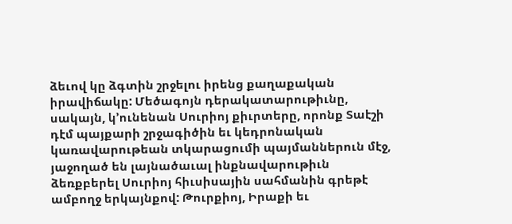ձեւով կը ձգտին շրջելու իրենց քաղաքական իրավիճակը: Մեծագոյն դերակատարութիւնը, սակայն, կ’ունենան Սուրիոյ քիւրտերը, որոնք Տաէշի դէմ պայքարի շրջագիծին եւ կեդրոնական կառավարութեան տկարացումի պայմաններուն մէջ, յաջողած են լայնածաւալ ինքնավարութիւն ձեռքբերել Սուրիոյ հիւսիսային սահմանին գրեթէ ամբողջ երկայնքով: Թուրքիոյ, Իրաքի եւ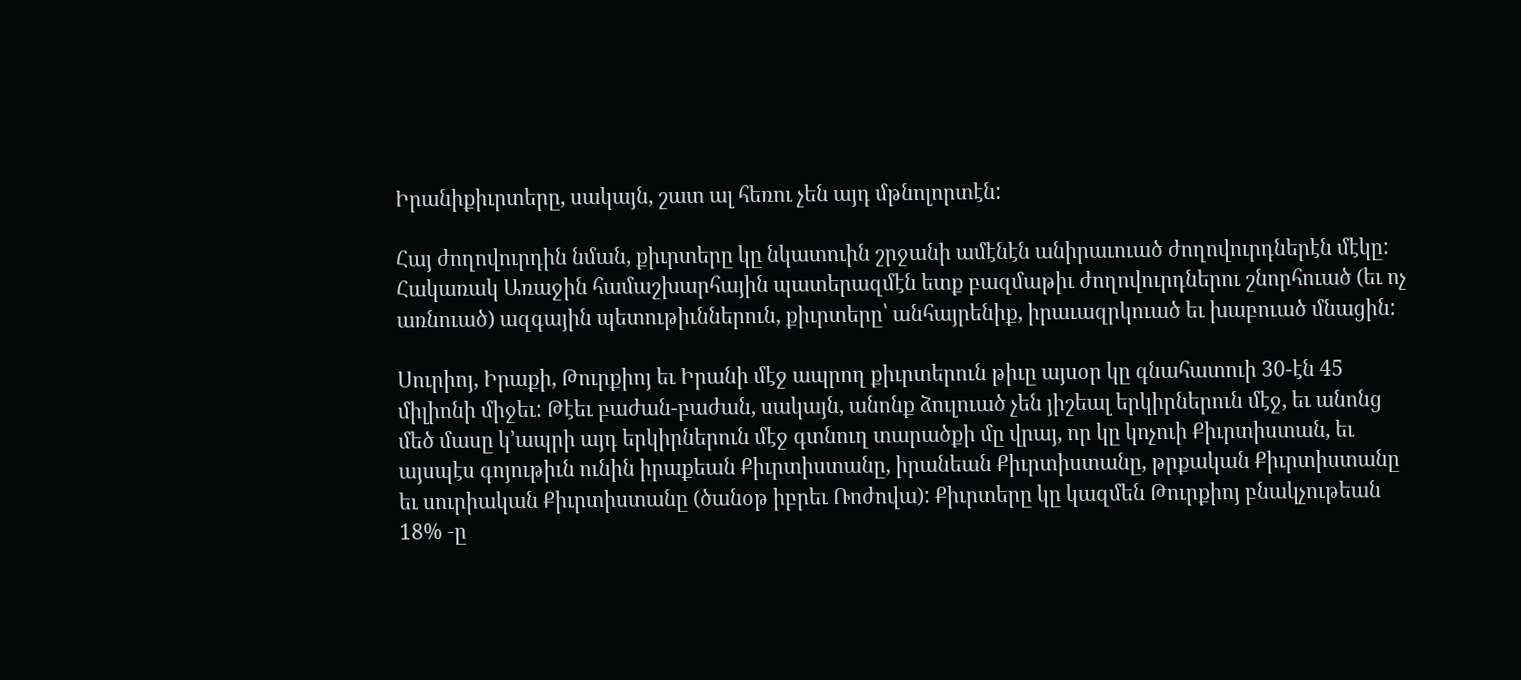Իրանիքիւրտերը, սակայն, շատ ալ հեռու չեն այդ մթնոլորտէն:

Հայ ժողովուրդին նման, քիւրտերը կը նկատուին շրջանի ամէնէն անիրաւուած ժողովուրդներէն մէկը: Հակառակ Առաջին համաշխարհային պատերազմէն ետք բազմաթիւ ժողովուրդներու շնորհուած (եւ ոչ առնուած) ազգային պետութիւններուն, քիւրտերը՝ անհայրենիք, իրաւազրկուած եւ խաբուած մնացին:

Սուրիոյ, Իրաքի, Թուրքիոյ եւ Իրանի մէջ ապրող քիւրտերուն թիւը այսօր կը գնահատուի 30-էն 45 միլիոնի միջեւ: Թէեւ բաժան-բաժան, սակայն, անոնք ձուլուած չեն յիշեալ երկիրներուն մէջ, եւ անոնց մեծ մասը կ’ապրի այդ երկիրներուն մէջ գտնուղ տարածքի մը վրայ, որ կը կոչուի Քիւրտիստան, եւ այսպէս գոյութիւն ունին իրաքեան Քիւրտիստանը, իրանեան Քիւրտիստանը, թրքական Քիւրտիստանը եւ սուրիական Քիւրտիստանը (ծանօթ իբրեւ Ռոժովա): Քիւրտերը կը կազմեն Թուրքիոյ բնակչութեան 18% ‑ը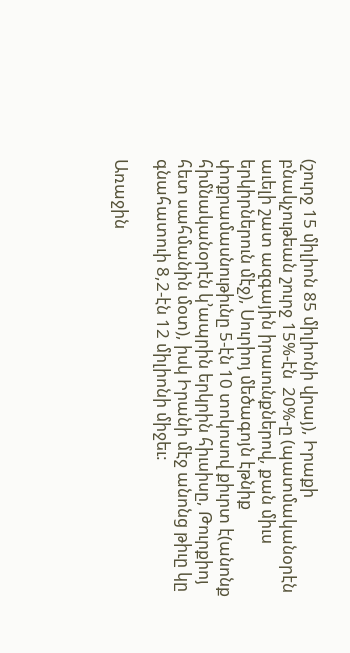(շուրջ 15 միլիոն 85 միլիոնի վրայ), Իրաքի բնակչութեան շուրջ 15%-էն  20%-ը (պատմականօրէն աւելի շատ ազգային իրաւունքներով, քան միւս երկիրներուն մէջ), Սուրիոյ մեծագոյն էթնիք փոքրամասնութիւնը 5‑էն 10 տոկոսով քիւրտ է(անոնք հիմնականօրէն կ’ապրին երկրին հիւսիսը, Թուրքիոյ հետ սահմանին մօտ), իսկ Իրանի մէջ անոնց թիւը կը գնահատուի 8,2‑էն 12 միլիոնի միջեւ:

Առաջին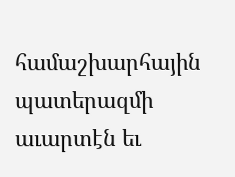համաշխարհային պատերազմի աւարտէն եւ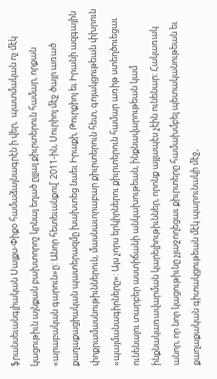ֆրանսեւանգլիական Սայքս-Փիքօ համաձայնագրէն ի վեր,  պատմական ոչ մէկ կացութիւն այնքան բախտորոշ կրնայ եղած ըլլալ քիւրտերուն համար, որքան «արաբական գարուն»ը: Անոր հետեւանքով՝ 2011-ին, Սուրիոյ մէջ ծայր առած քաղաքացիական պատերազմը խախտեց նաեւ Իրաքի, Թուրքիոյ եւ Իրանի ազգային փոքրամասնութիւններուն, մասնաւորաբար քիւրտերուն հետ, գոյակցութեան փխրուն «պայմանագիրները»: Այս չորս երկիրներու քիւրտերուն համար առիթ ստեղծուեցաւ ունենալու տարբեր աստիճանի անկախութեան, ինքնավարութեան կամ ինքնակառավարման կարելիութիւններ, որոնք այլապէս չէին ունենար: Հակառակ անոր, որ նոր կացութիւնը չյաջողեցաւ քիւրտերը համախմբել պետականութեան եւ քաղաքական գիտակցութեան մէկ պարունակի մէջ,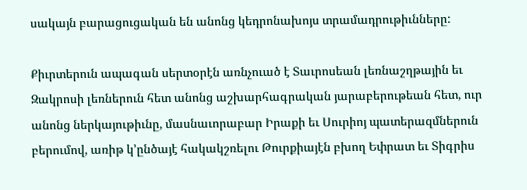սակայն բարացուցական են անոնց կեդրոնախոյս տրամադրութիւնները:

Քիւրտերուն ապագան սերտօրէն առնչուած է Տաւրոսեան լեռնաշղթային եւ Զակրոսի լեռներուն հետ անոնց աշխարհագրական յարաբերութեան հետ, ուր անոնց ներկայութիւնը, մասնաւորաբար Իրաքի եւ Սուրիոյ պատերազմներուն բերումով, առիթ կ’ընծայէ հակակշռելու Թուրքիայէն բխող Եփրատ եւ Տիգրիս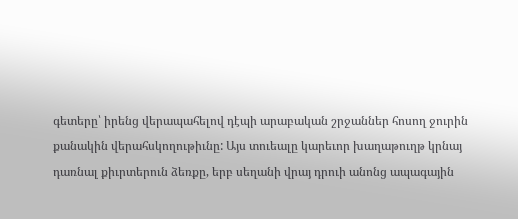գետերը՝ իրենց վերապահելով դէպի արաբական շրջաններ հոսող ջուրին քանակին վերահսկողութիւնը: Այս տուեալը կարեւոր խաղաթուղթ կրնայ դառնալ քիւրտերուն ձեռքը, երբ սեղանի վրայ դրուի անոնց ապագային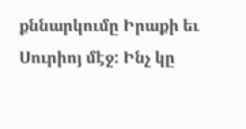քննարկումը Իրաքի եւ Սուրիոյ մէջ: Ինչ կը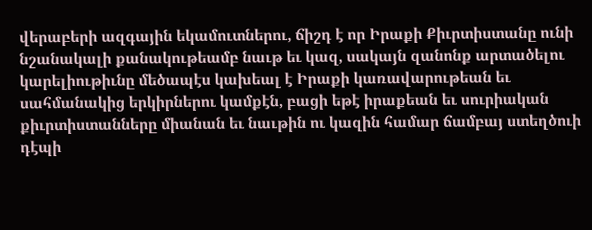վերաբերի ազգային եկամուտներու, ճիշդ է որ Իրաքի Քիւրտիստանը ունի նշանակալի քանակութեամբ նաւթ եւ կազ, սակայն զանոնք արտածելու կարելիութիւնը մեծապէս կախեալ է Իրաքի կառավարութեան եւ սահմանակից երկիրներու կամքէն, բացի եթէ իրաքեան եւ սուրիական քիւրտիստանները միանան եւ նաւթին ու կազին համար ճամբայ ստեղծուի դէպի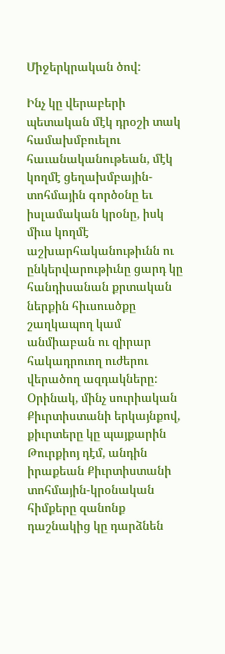Միջերկրական ծով:

Ինչ կը վերաբերի պետական մէկ դրօշի տակ համախմբուելու հաւանականութեան, մէկ կողմէ ցեղախմբային-տոհմային գործօնը եւ իսլամական կրօնը, իսկ միւս կողմէ աշխարհականութիւնն ու ընկերվարութիւնը ցարդ կը հանդիսանան քրտական ներքին հիւսուսծքը շաղկապող կամ անմիաբան ու զիրար հակադրուող ուժերու վերածող ազդակները: Օրինակ, մինչ սուրիական Քիւրտիստանի երկայնքով, քիւրտերը կը պայքարին Թուրքիոյ դէմ, անդին իրաքեան Քիւրտիստանի տոհմային-կրօնական հիմքերը զանոնք դաշնակից կը դարձնեն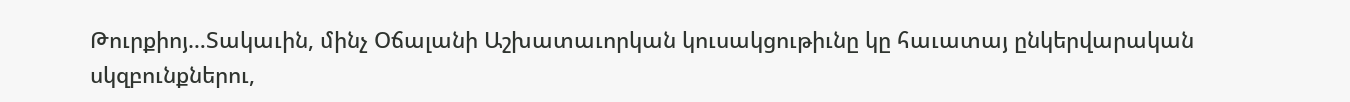Թուրքիոյ…Տակաւին, մինչ Օճալանի Աշխատաւորկան կուսակցութիւնը կը հաւատայ ընկերվարական սկզբունքներու,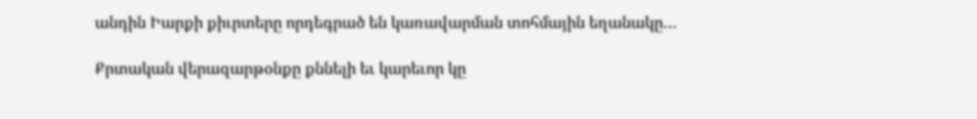անդին Իարքի քիւրտերը որդեգրած են կառավարման տոհմային եղանակը…

Քրտական վերազարթօնքը քննելի եւ կարեւոր կը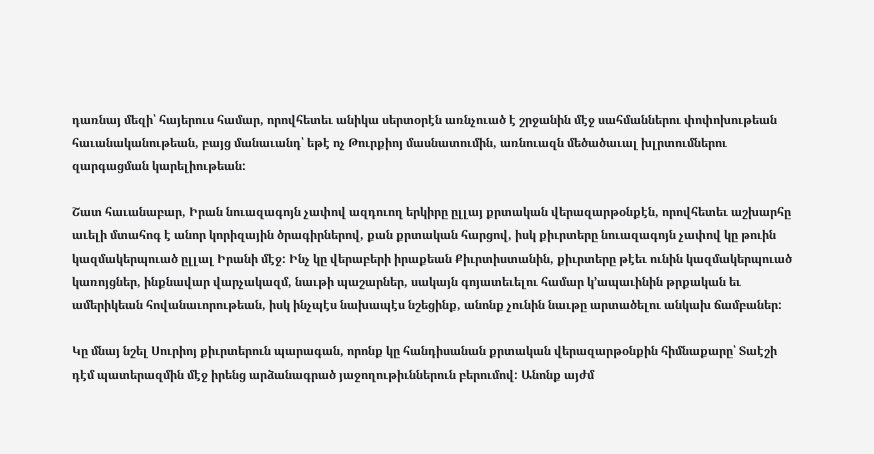դառնայ մեզի՝ հայերուս համար, որովհետեւ անիկա սերտօրէն առնչուած է շրջանին մէջ սահմաններու փոփոխութեան հաւանականութեան, բայց մանաւանդ՝ եթէ ոչ Թուրքիոյ մասնատումին, առնուազն մեծածաւալ խլրտումներու զարգացման կարելիութեան:

Շատ հաւանաբար, Իրան նուազագոյն չափով ազդուող երկիրը ըլլայ քրտական վերազարթօնքէն, որովհետեւ աշխարհը աւելի մտահոգ է անոր կորիզային ծրագիրներով, քան քրտական հարցով, իսկ քիւրտերը նուազագոյն չափով կը թուին կազմակերպուած ըլլալ Իրանի մէջ: Ինչ կը վերաբերի իրաքեան Քիւրտիստանին, քիւրտերը թէեւ ունին կազմակերպուած կառոյցներ, ինքնավար վարչակազմ, նաւթի պաշարներ, սակայն գոյատեւելու համար կ’ապաւինին թրքական եւ ամերիկեան հովանաւորութեան, իսկ ինչպէս նախապէս նշեցինք, անոնք չունին նաւթը արտածելու անկախ ճամբաներ:

Կը մնայ նշել Սուրիոյ քիւրտերուն պարագան, որոնք կը հանդիսանան քրտական վերազարթօնքին հիմնաքարը՝ Տաէշի դէմ պատերազմին մէջ իրենց արձանագրած յաջողութիւններուն բերումով: Անոնք այժմ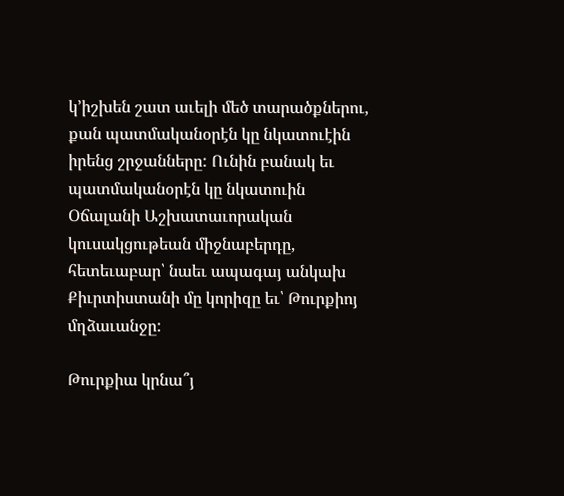կ’իշխեն շատ աւելի մեծ տարածքներու, քան պատմականօրէն կը նկատուէին իրենց շրջանները: Ունին բանակ եւ պատմականօրէն կը նկատուին Օճալանի Աշխատաւորական կուսակցութեան միջնաբերդը, հետեւաբար՝ նաեւ ապագայ անկախ Քիւրտիստանի մը կորիզը եւ՝ Թուրքիոյ մղձաւանջը:

Թուրքիա կրնա՞յ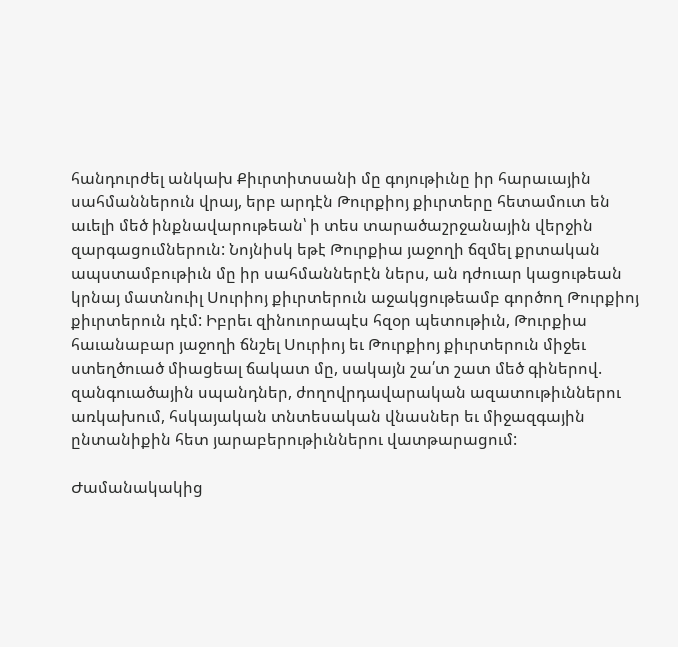հանդուրժել անկախ Քիւրտիտսանի մը գոյութիւնը իր հարաւային սահմաններուն վրայ, երբ արդէն Թուրքիոյ քիւրտերը հետամուտ են աւելի մեծ ինքնավարութեան՝ ի տես տարածաշրջանային վերջին զարգացումներուն: Նոյնիսկ եթէ Թուրքիա յաջողի ճզմել քրտական ապստամբութիւն մը իր սահմաններէն ներս, ան դժուար կացութեան կրնայ մատնուիլ Սուրիոյ քիւրտերուն աջակցութեամբ գործող Թուրքիոյ քիւրտերուն դէմ: Իբրեւ զինուորապէս հզօր պետութիւն, Թուրքիա  հաւանաբար յաջողի ճնշել Սուրիոյ եւ Թուրքիոյ քիւրտերուն միջեւ ստեղծուած միացեալ ճակատ մը, սակայն շա՛տ շատ մեծ գիներով. զանգուածային սպանդներ, ժողովրդավարական ազատութիւններու առկախում, հսկայական տնտեսական վնասներ եւ միջազգային ընտանիքին հետ յարաբերութիւններու վատթարացում:

Ժամանակակից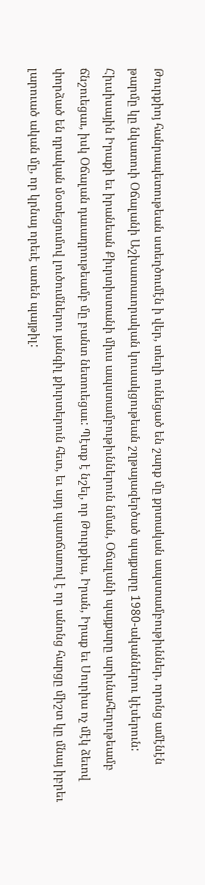Թուրքիոյ հանրապետութեան ստեղծումէն ի վեր, տեղի ունեցած են շարք մը քրտական ապստամբութիւններ, որոնց ամէնէն թարմը կը նկատուի Օճալանի Աշխատաւորական կուսակցութեան շղթայազերծած պայքարը 1980-ականներու կէսերուն: Հիւսիսային Իրաքի եւ իրանեան Քիւրտիստանի միւս ապստամբութիւններուն նման, Օճալանի պայքարը արիւնահեղութեամբ ճնշուեցաւ, իսկ Օճալան դաւադրութեամբ մը բանտ նետուեցաւ: Պէտք է նշել, որ Թուրքիա, Իրան, Իրաք եւ Սուրիա ոչ մէկ ձեւով փորձած են դրական մօտեցումով լուծումներու յանգիլ քիւրտերուն հետ, եւ այդ պատճառով է որ անոնց հարցը միշտ կը մնայ իբրեւ լարուած ական մը, որ կրնայ որեւէ ատեն պայթիլ: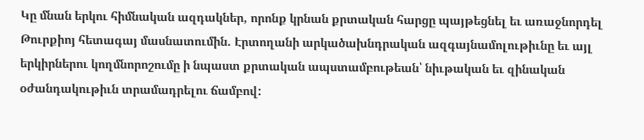Կը մնան երկու հիմնական ազդակներ, որոնք կրնան քրտական հարցը պայթեցնել եւ առաջնորդել Թուրքիոյ հետագայ մասնատումին. Էրտողանի արկածախնդրական ազգայնամոլութիւնը եւ այլ երկիրներու կողմնորոշումը ի նպաստ քրտական ապստամբութեան՝ նիւթական եւ զինական օժանդակութիւն տրամադրելու ճամբով: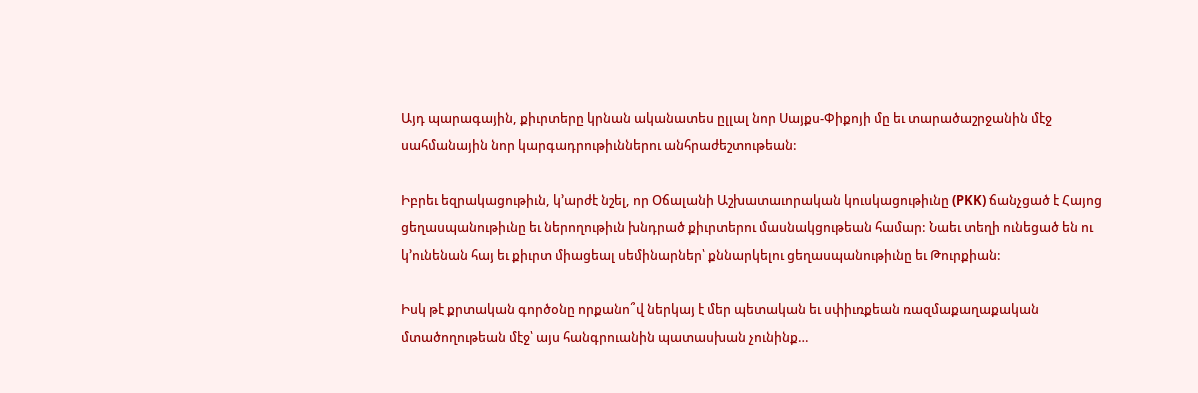Այդ պարագային, քիւրտերը կրնան ականատես ըլլալ նոր Սայքս-Փիքոյի մը եւ տարածաշրջանին մէջ սահմանային նոր կարգադրութիւններու անհրաժեշտութեան:

Իբրեւ եզրակացութիւն, կ’արժէ նշել, որ Օճալանի Աշխատաւորական կուսկացութիւնը (PKK) ճանչցած է Հայոց ցեղասպանութիւնը եւ ներողութիւն խնդրած քիւրտերու մասնակցութեան համար: Նաեւ տեղի ունեցած են ու կ’ունենան հայ եւ քիւրտ միացեալ սեմինարներ՝ քննարկելու ցեղասպանութիւնը եւ Թուրքիան:

Իսկ թէ քրտական գործօնը որքանո՞վ ներկայ է մեր պետական եւ սփիւռքեան ռազմաքաղաքական մտածողութեան մէջ՝ այս հանգրուանին պատասխան չունինք…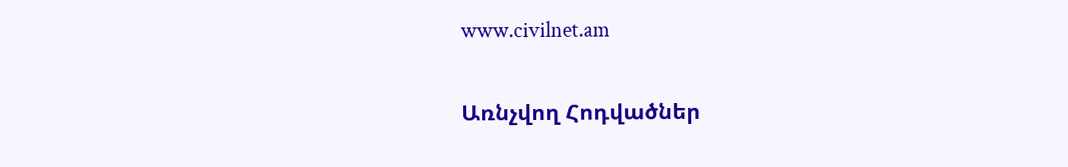www.civilnet.am

Առնչվող Հոդվածներ